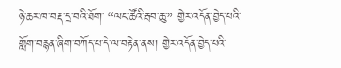ཉེ་ཆར་ཁ་བརྡ་དྲ་བའི་ཐོག་ “ལང་ཚོའི་རྦབ་ཆུ་” གྱེར་འདོན་བྱེད་པའི་གློག་བརྙན་ཞིག་བཀོད་པ་དེ་ལ་བརྟེན་ནས། གྱེར་འདོན་བྱེད་པའི་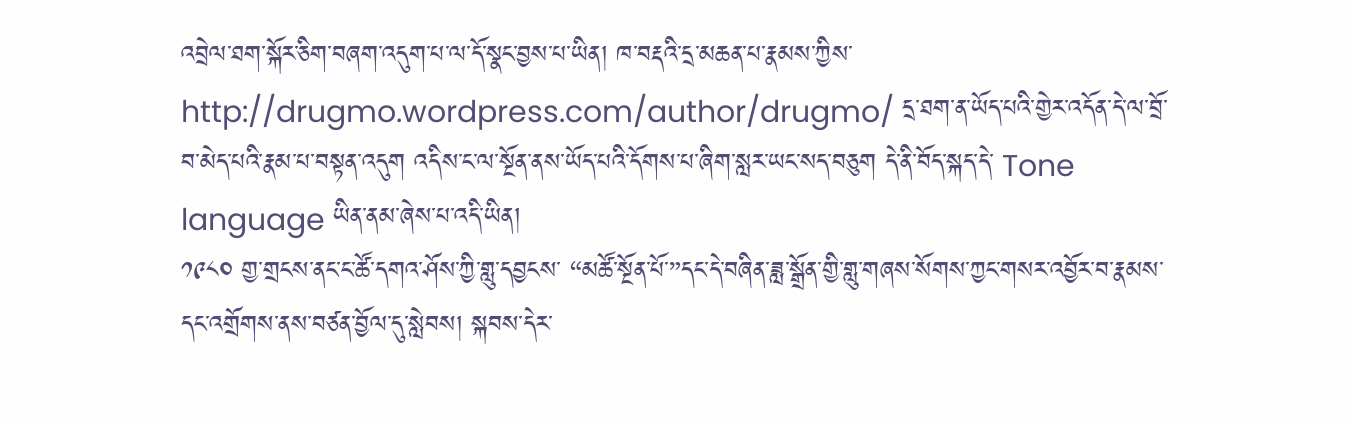འབྲེལ་ཐག་སྐོར་ཅིག་བཞག་འདུག་པ་ལ་དོ་སྣང་བྱས་པ་ཡིན། ཁ་བརྡའི་དྲ་མཆན་པ་རྣམས་ཀྱིས་ http://drugmo.wordpress.com/author/drugmo/ དྲ་ཐག་ན་ཡོད་པའི་གྱེར་འདོན་དེ་ལ་བྲོ་བ་མེད་པའི་རྣམ་པ་བསྟན་འདུག འདིས་ང་ལ་སྔོན་ནས་ཡོད་པའི་དོགས་པ་ཞིག་སླར་ཡང་སད་བཅུག དེ་ནི་བོད་སྐད་དེ་ Tone language ཡིན་ནམ་ཞེས་པ་འདི་ཡིན།
༡༩༨༠ གྱ་གྲངས་ནང་ང་ཚོ་དགའ་ཤོས་ཀྱི་གླུ་དབྱངས་ “མཚོ་སྔོན་པོ་”དང་དེ་བཞིན་ཟླ་སྒྲོན་གྱི་གླུ་གཞས་སོགས་ཀྱང་གསར་འབྱོར་བ་རྣམས་དང་འགྲོགས་ནས་བཙན་བྱོལ་དུ་སླེབས། སྐབས་དེར་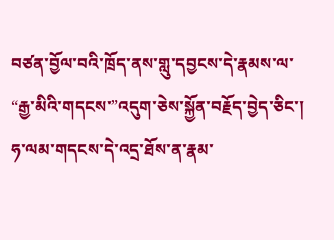བཙན་བྱོལ་བའི་ཁྲོད་ནས་གླུ་དབྱངས་དེ་རྣམས་ལ་ “རྒྱ་མིའི་གདངས་”འདུག་ཅེས་སྐྱོན་བརྗོད་བྱེད་ཅིང་། ཧ་ལམ་གདངས་དེ་འདྲ་ཐོས་ན་རྣམ་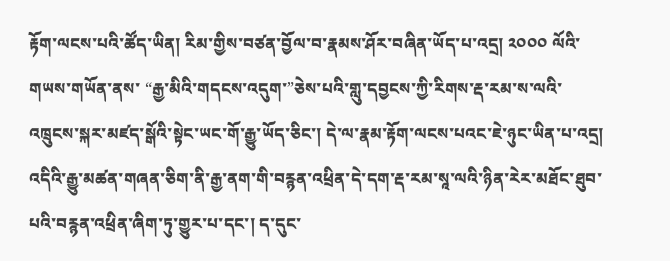རྟོག་ལངས་པའི་ཚོད་ཡིན། རིམ་གྱིས་བཙན་བྱོལ་བ་རྣམས་ཤོར་བཞིན་ཡོད་པ་འདྲ། ༢༠༠༠ ལོའི་གཡས་གཡོན་ནས་ “རྒྱ་མིའི་གདངས་འདུག་”ཅེས་པའི་གླུ་དབྱངས་ཀྱི་རིགས་རྡ་རམ་ས་ལའི་འཁྲུངས་སྐར་མཛད་སྒོའི་སྟེང་ཡང་གོ་རྒྱུ་ཡོད་ཅིང་། དེ་ལ་རྣམ་རྟོག་ལངས་པའང་ཇེ་ཉུང་ཡིན་པ་འདྲ། འདིའི་རྒྱུ་མཚན་གཞན་ཅིག་ནི་རྒྱ་ནག་གི་བརྙན་འཕྲིན་དེ་དག་རྡ་རམ་སཱ་ལའི་ཉིན་རེར་མཐོང་ཐུབ་པའི་བརྙན་འཕྲིན་ཞིག་ཏུ་གྱུར་པ་དང་། ད་དུང་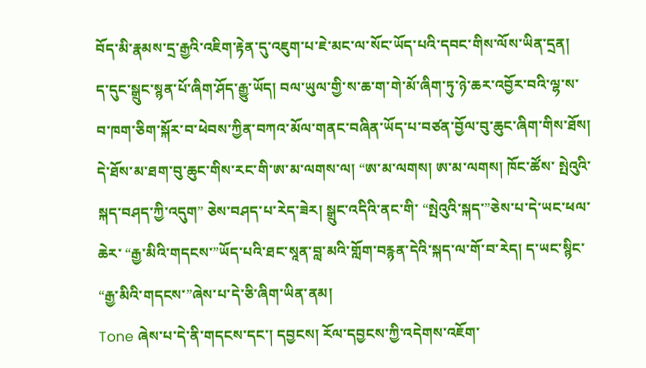བོད་མི་རྣམས་དྲ་རྒྱའི་འཇིག་རྟེན་དུ་འཇུག་པ་ཇེ་མང་ལ་སོང་ཡོད་པའི་དབང་གིས་ལོས་ཡིན་དྲན།
ད་དུང་སྒྲུང་སྙན་པོ་ཞིག་ཤོད་རྒྱུ་ཡོད། བལ་ཡུལ་གྱི་ས་ཆ་ག་གེ་མོ་ཞིག་ཏུ་ཉེ་ཆར་འབྱོར་བའི་ལྷ་ས་བ་ཁག་ཅིག་སྐོར་བ་ཕེབས་ཀྱིན་བཀའ་མོལ་གནང་བཞིན་ཡོད་པ་བཙན་བྱོལ་བུ་ཆུང་ཞིག་གིས་ཐོས། དེ་ཐོས་མ་ཐག་བུ་ཆུང་གིས་རང་གི་ཨ་མ་ལགས་ལ། “ཨ་མ་ལགས། ཨ་མ་ལགས། ཁོང་ཚོས་ སྤེའུའི་སྐད་བཤད་ཀྱི་འདུག” ཅེས་བཤད་པ་རེད་ཟེར། སྒྲུང་འདིའི་ནང་གི་ “སྤེའུའི་སྐད་”ཅེས་པ་དེ་ཡང་ཕལ་ཆེར་ “རྒྱ་མིའི་གདངས་”ཡོད་པའི་ཐང་སཱན་བླ་མའི་གློག་བརྙན་དེའི་སྐད་ལ་གོ་བ་རེད། ད་ཡང་སྙིང་ “རྒྱ་མིའི་གདངས་”ཞེས་པ་དེ་ཅི་ཞིག་ཡིན་ནམ།
Tone ཞེས་པ་དེ་ནི་གདངས་དང་། དབྱངས། རོལ་དབྱངས་ཀྱི་འདེགས་འཇོག་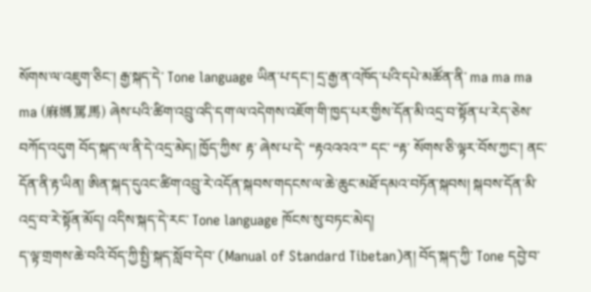སོགས་ལ་འཇུག་ཅིང་། རྒྱ་སྐད་དེ་ Tone language ཡིན་པ་དང་། དྲ་རྒྱ་ན་འཁོད་པའི་དཔེ་མཚོན་ནི་ ma ma ma ma (麻媽罵馬) ཞེས་པའི་ཚིག་འབྲུ་འདི་དག་ལ་འདེགས་འཇོག་གི་ཁྱད་པར་གྱིས་དོན་མི་འདྲ་བ་སྟོན་པ་རེད་ཅེས་བཀོད་འདུག བོད་སྐད་ལ་ནི་དེ་འདྲ་མེད། ཁྱོད་ཀྱིས་ རྟ་ ཞེས་པ་དེ་ “རྟའའའའ་” དང་ “རྟ་ སོགས་ཅི་ལྟར་བོས་ཀྱང་། ནང་དོན་ནི་རྟ་ཡིན། ཨིན་སྐད་དུའང་ཚིག་འབྲུ་རེ་འདོན་སྐབས་གདངས་ལ་ཆེ་ཆུང་མཐོ་དམའ་བཏོན་སྐབས། སྐབས་དོན་མི་འདྲ་བ་རེ་སྟོན་མོད། འདིས་སྐད་དེ་རང་ Tone language ཁོངས་སུ་བཏང་མེད།
ད་ལྟ་གྲགས་ཆེ་བའི་བོད་ཀྱི་སྤྱི་སྐད་སློབ་དེབ་ (Manual of Standard Tibetan)ན། བོད་སྐད་ཀྱི་ Tone དབྱེ་བ་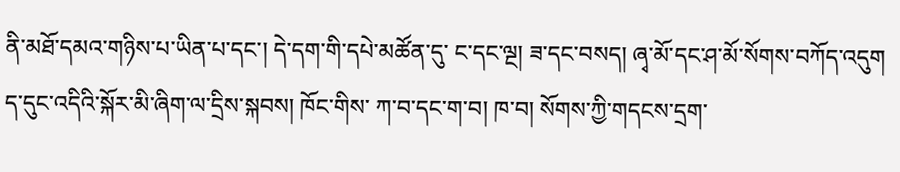ནི་མཐོ་དམའ་གཉིས་པ་ཡིན་པ་དང་། དེ་དག་གི་དཔེ་མཚོན་དུ་ ང་དང་ལྔ། ཟ་དང་བསད། ཞྭ་མོ་དང་ཤ་མོ་སོགས་བཀོད་འདུག ད་དུང་འདིའི་སྐོར་མི་ཞིག་ལ་དྲིས་སྐབས། ཁོང་གིས་ ཀ་བ་དང་ག་བ། ཁ་བ། སོགས་ཀྱི་གདངས་དྲག་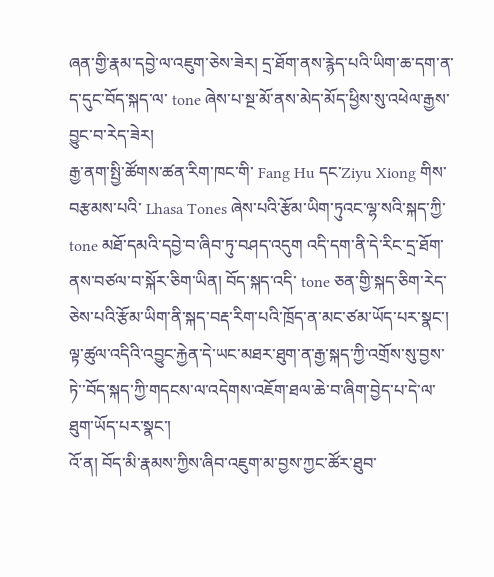ཞན་གྱི་རྣམ་དབྱེ་ལ་འཇུག་ཅེས་ཟེར། དྲ་ཐོག་ནས་རྙེད་པའི་ཡིག་ཆ་དག་ན་ད་དུང་བོད་སྐད་ལ་ tone ཞེས་པ་སྔ་མོ་ནས་མེད་མོད་ཕྱིས་སུ་འཕེལ་རྒྱས་བྱུང་བ་རེད་ཟེར།
རྒྱ་ནག་སྤྱི་ཚོགས་ཚན་རིག་ཁང་གི་ Fang Hu དང་Ziyu Xiong གིས་བརྩམས་པའི་ Lhasa Tones ཞེས་པའི་རྩོམ་ཡིག་ཏུའང་ལྷ་སའི་སྐད་ཀྱི་ tone མཐོ་དམའི་དབྱེ་བ་ཞིབ་ཏུ་བཤད་འདུག འདི་དག་ནི་དེ་རིང་དྲ་ཐོག་ནས་བཙལ་བ་སྐོར་ཅིག་ཡིན། བོད་སྐད་འདི་ tone ཅན་གྱི་སྐད་ཅིག་རེད་ཅེས་པའི་རྩོམ་ཡིག་ནི་སྐད་བརྡ་རིག་པའི་ཁྲོད་ན་མང་ཙམ་ཡོད་པར་སྣང་། ལྟ་ཚུལ་འདིའི་འབྱུང་རྐྱེན་དེ་ཡང་མཐར་ཐུག་ན་རྒྱ་སྐད་ཀྱི་འགྲོས་སུ་བྱས་ཏེ་་བོད་སྐད་ཀྱི་གདངས་ལ་འདེགས་འཇོག་ཐལ་ཆེ་བ་ཞིག་བྱེད་པ་དེ་ལ་ཐུག་ཡོད་པར་སྣང་།
འོ་ན། བོད་མི་རྣམས་ཀྱིས་ཞིབ་འཇུག་མ་བྱས་ཀྱང་ཚོར་ཐུབ་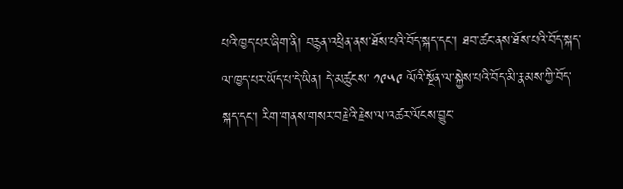པའི་ཁྱད་པར་ཞིག་ནི། བརྙན་འཕྲིན་ནས་ཐོས་པའི་བོད་སྐད་དང་། ཐབ་ཚང་ནས་ཐོས་པའི་བོད་སྐད་ལ་ཁྱད་པར་ཡོད་པ་དེ་ཡིན། དེ་མཚུངས་ ༡༩༥༩ ལོའི་སྔོན་ལ་སྐྱེས་པའི་བོད་མི་རྣམས་ཀྱི་བོད་སྐད་དང་། རིག་གནས་གསར་བརྗེའི་རྗེས་ལ་འཚར་ལོངས་བྱུང་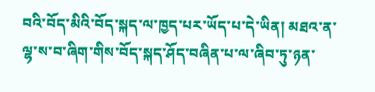བའི་བོད་མིའི་བོད་སྐད་ལ་ཁྱད་པར་ཡོད་པ་དེ་ཡིན། མཐའ་ན་ལྷ་ས་བ་ཞིག་གིས་བོད་སྐད་ཤོད་བཞིན་པ་ལ་ཞིབ་ཏུ་ཉན་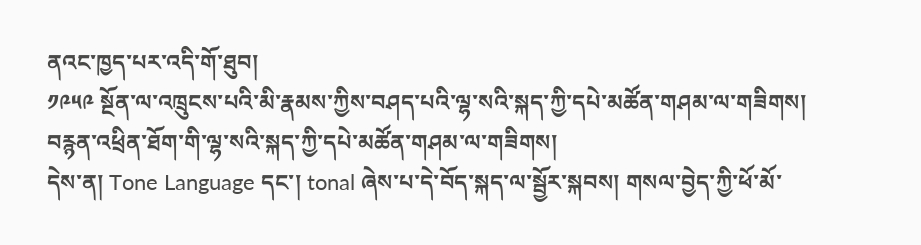ནའང་ཁྱད་པར་འདི་གོ་ཐུབ།
༡༩༥༩ སྔོན་ལ་འཁྲུངས་པའི་མི་རྣམས་ཀྱིས་བཤད་པའི་ལྷ་སའི་སྐད་ཀྱི་དཔེ་མཚོན་གཤམ་ལ་གཟིགས།
བརྙན་འཕྲིན་ཐོག་གི་ལྷ་སའི་སྐད་ཀྱི་དཔེ་མཚོན་གཤམ་ལ་གཟིགས།
དེས་ན། Tone Language དང་། tonal ཞེས་པ་དེ་བོད་སྐད་ལ་སྦྱོར་སྐབས། གསལ་བྱེད་ཀྱི་ཕོ་མོ་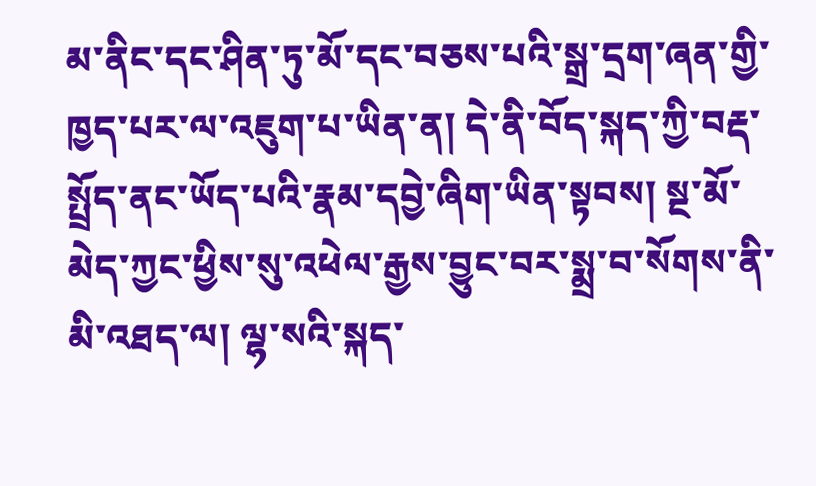མ་ནིང་དང་ཤིན་ཏུ་མོ་དང་བཅས་པའི་སྒྲ་དྲག་ཞན་གྱི་ཁྱད་པར་ལ་འཇུག་པ་ཡིན་ན། དེ་ནི་བོད་སྐད་ཀྱི་བརྡ་སྤྲོད་ནང་ཡོད་པའི་རྣམ་དབྱེ་ཞིག་ཡིན་སྟབས། སྔ་མོ་མེད་ཀྱང་ཕྱིས་སུ་འཕེལ་རྒྱས་བྱུང་བར་སྨྲ་བ་སོགས་ནི་མི་འཐད་ལ། ལྷ་སའི་སྐད་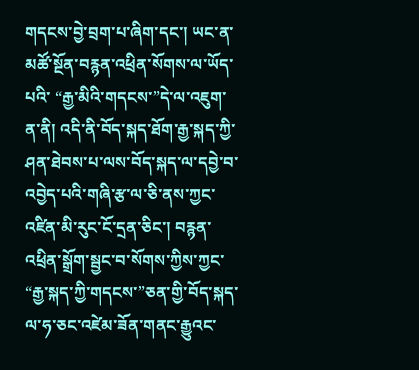གདངས་བྱེ་བྲག་པ་ཞིག་དང་། ཡང་ན་མཚོ་སྔོན་བརྙན་འཕྲིན་སོགས་ལ་ཡོད་པའི་ “རྒྱ་མིའི་གདངས་”དེ་ལ་འཇུག་ན་ནི། འདི་ནི་བོད་སྐད་ཐོག་རྒྱ་སྐད་ཀྱི་ཤན་ཐེབས་པ་ལས་བོད་སྐད་ལ་དབྱེ་བ་འབྱེད་པའི་གཞི་རྩ་ལ་ཅི་ནས་ཀྱང་འཛིན་མི་རུང་ངོ་དྲན་ཅིང་། བརྙན་འཕྲིན་སྒྲོག་སྦྱང་བ་སོགས་ཀྱིས་ཀྱང་ “རྒྱ་སྐད་ཀྱི་གདངས་”ཅན་གྱི་བོད་སྐད་ལ་ཧ་ཅང་འཛེམ་ཟོན་གནང་རྒྱུའང་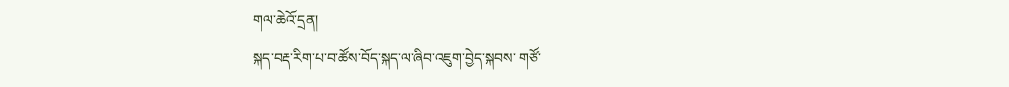གལ་ཆེའོ་དྲན།
སྐད་བརྡ་རིག་པ་བ་ཚོས་བོད་སྐད་ལ་ཞིབ་འཇུག་བྱེད་སྐབས་ གཙོ་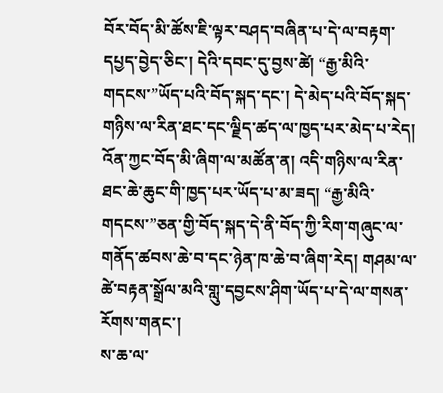བོར་བོད་མི་ཚོས་ཇི་ལྟར་བཤད་བཞིན་པ་དེ་ལ་བརྟག་དཔྱད་བྱེད་ཅིང་། དེའི་དབང་དུ་བྱས་ཚེ། “རྒྱ་མིའི་གདངས་”ཡོད་པའི་བོད་སྐད་དང་། དེ་མེད་པའི་བོད་སྐད་གཉིས་ལ་རིན་ཐང་དང་ལྗིད་ཚད་ལ་ཁྱད་པར་མེད་པ་རེད། འོན་ཀྱང་བོད་མི་ཞིག་ལ་མཚོན་ན། འདི་གཉིས་ལ་རིན་ཐང་ཆེ་ཆུང་གི་ཁྱད་པར་ཡོད་པ་མ་ཟད། “རྒྱ་མིའི་གདངས་”ཅན་གྱི་བོད་སྐད་དེ་ནི་བོད་ཀྱི་རིག་གཞུང་ལ་གནོད་ཚབས་ཆེ་བ་དང་ཉེན་ཁ་ཆེ་བ་ཞིག་རེད། གཤམ་ལ་ཚེ་བརྟན་སྒྲོལ་མའི་གླུ་དབྱངས་ཤིག་ཡོད་པ་དེ་ལ་གསན་རོགས་གནང་།
ས་ཆ་ལ་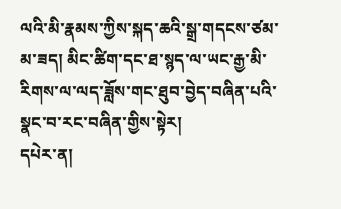ལའི་མི་རྣམས་ཀྱིས་སྐད་ཆའི་སྒྲ་གདངས་ཙམ་མ་ཟད། མིང་ཚིག་དང་ཐ་སྙད་ལ་ཡང་རྒྱ་མི་རིགས་ལ་ལད་ཟློས་གང་ཐུབ་བྱེད་བཞིན་པའི་སྣང་བ་རང་བཞིན་གྱིས་སྟེར།
དཔེར་ན།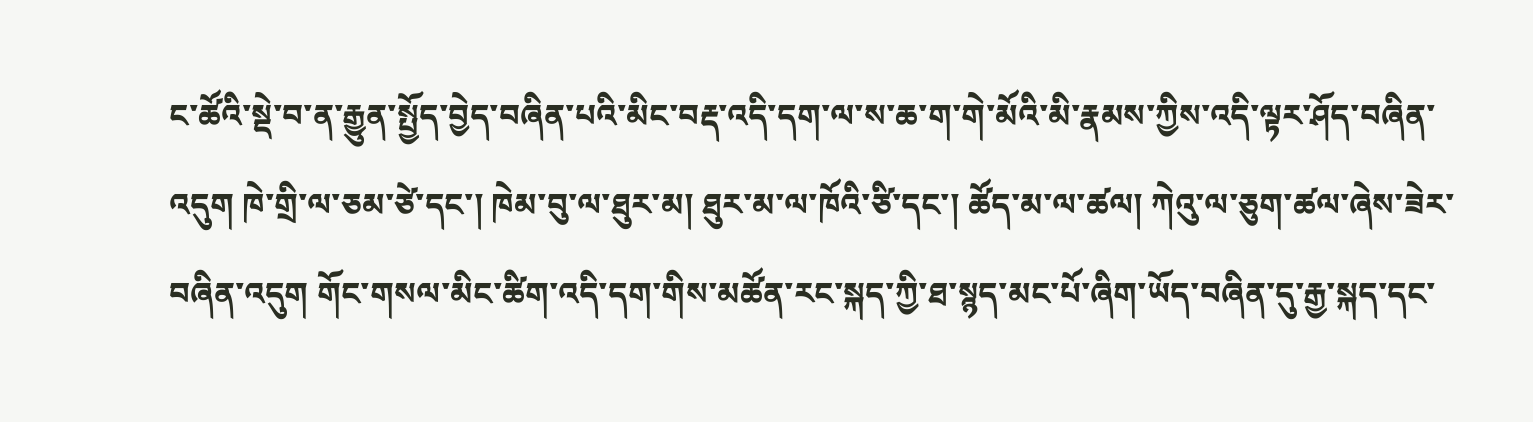ང་ཚོའི་སྡེ་བ་ན་རྒྱུན་སྤྱོད་བྱེད་བཞིན་པའི་མིང་བརྡ་འདི་དག་ལ་ས་ཆ་ག་གེ་མོའི་མི་རྣམས་ཀྱིས་འདི་ལྟར་ཤོད་བཞིན་འདུག ཁེ་གྲི་ལ་ཅམ་ཙེ་དང་། ཁེམ་བུ་ལ་ཐུར་མ། ཐུར་མ་ལ་ཁོའི་ཙི་དང་། ཚོད་མ་ལ་ཚལ། ཀེའུ་ལ་ཅུག་ཚལ་ཞེས་ཟེར་བཞིན་འདུག གོང་གསལ་མིང་ཚིག་འདི་དག་གིས་མཚོན་རང་སྐད་ཀྱི་ཐ་སྙད་མང་པོ་ཞིག་ཡོད་བཞིན་དུ་རྒྱ་སྐད་དང་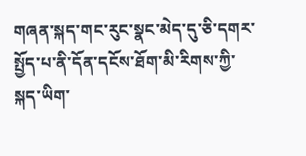གཞན་སྐད་གང་རུང་སྣང་མེད་དུ་ཅི་དགར་སྤྱོད་པ་ནི་དོན་དངོས་ཐོག་མི་རིགས་ཀྱི་སྐད་ཡིག་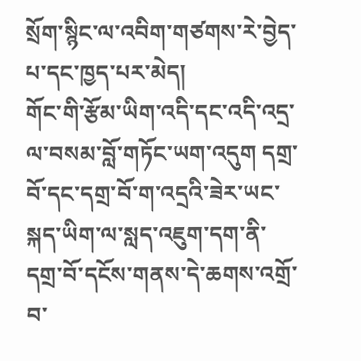སྲོག་སྙིང་ལ་འབིག་གཙགས་རེ་བྱེད་པ་དང་ཁྱད་པར་མེད།
གོང་གི་རྩོམ་ཡིག་འདི་དང་འདི་འདྲ་ལ་བསམ་བློ་གཏོང་ཡག་འདུག དགྲ་བོ་དང་དགྲ་བོ་ག་འདྲའི་ཟེར་ཡང་སྐད་ཡིག་ལ་སླད་འཇུག་དག་ནི་དགྲ་བོ་དངོས་གནས་དེ་ཆགས་འགྲོ་བ་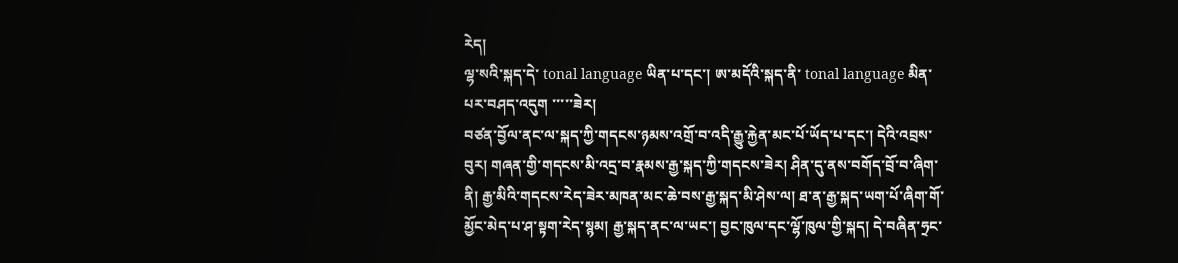རེད།
ལྷ་སའི་སྐད་དེ་ tonal language ཡིན་པ་དང་། ཨ་མདོའི་སྐད་ནི་ tonal language མིན་པར་བཤད་འདུག ་་་་་ཟེར།
བཙན་བྱོལ་ནང་ལ་སྐད་ཀྱི་གདངས་ཉམས་འགྲོ་བ་འདི་རྒྱུ་རྐྱེན་མང་པོ་ཡོད་པ་དང་། དེའི་འབྲས་བུར། གཞན་གྱི་གདངས་མི་འདྲ་བ་རྣམས་རྒྱ་སྐད་ཀྱི་གདངས་ཟེར། ཤིན་དུ་ནས་བགོད་བྲོ་བ་ཞིག་ནི། རྒྱ་མིའི་གདངས་རེད་ཟེར་མཁན་མང་ཆེ་བས་རྒྱ་སྐད་མི་ཤེས་ལ། ཐ་ན་རྒྱ་སྐད་ཡག་པོ་ཞིག་གོ་མྱོང་མེད་པ་ཤ་སྟག་རེད་སྙམ། རྒྱ་སྐད་ནང་ལ་ཡང་། བྱང་ཁུལ་དང་ལྷོ་ཁུལ་གྱི་སྐད། དེ་བཞིན་ཧྲང་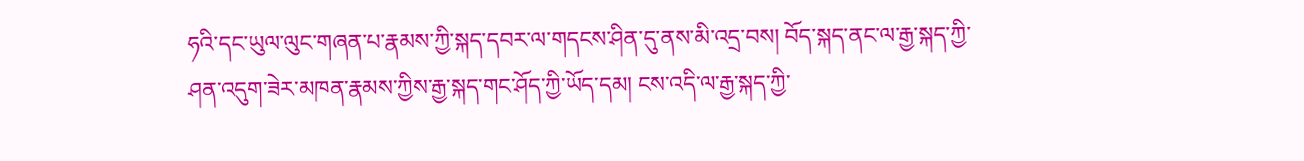ཧའི་དང་ཡུལ་ལུང་གཞན་པ་རྣམས་ཀྱི་སྐད་དབར་ལ་གདངས་ཤིན་དུ་ནས་མི་འདྲ་བས། བོད་སྐད་ནང་ལ་རྒྱ་སྐད་ཀྱི་ཤན་འདུག་ཟེར་མཁན་རྣམས་ཀྱིས་རྒྱ་སྐད་གང་ཤོད་ཀྱི་ཡོད་དམ། ངས་འདི་ལ་རྒྱ་སྐད་ཀྱི་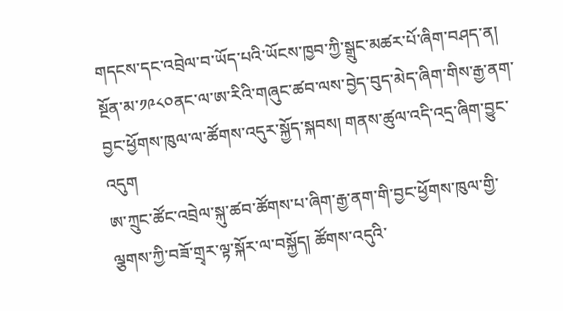གདངས་དང་འབྲེལ་བ་ཡོད་པའི་ཡོངས་ཁྱབ་ཀྱི་སྒྲུང་མཚར་པོ་ཞིག་བཤད་ན།
སྔོན་མ་༡༩༨༠ནང་ལ་ཨ་རིའི་གཞུང་ཚབ་ལས་བྱེད་བུད་མེད་ཞིག་གིས་རྒྱ་ནག་བྱང་ཕྱོགས་ཁུལ་ལ་ཚོགས་འདུར་སྐྱོད་སྐབས། གནས་ཚུལ་འདི་འདྲ་ཞིག་བྱུང་འདུག
ཨ་ཀྲུང་ཚོང་འབྲེལ་སྐུ་ཚབ་ཚོགས་པ་ཞིག་རྒྱ་ནག་གི་བྱང་ཕྱོགས་ཁུལ་གྱི་ལྕགས་ཀྱི་བཟོ་གྲྭར་ལྟ་སྐོར་ལ་བསྐྱོད། ཚོགས་འདུའི་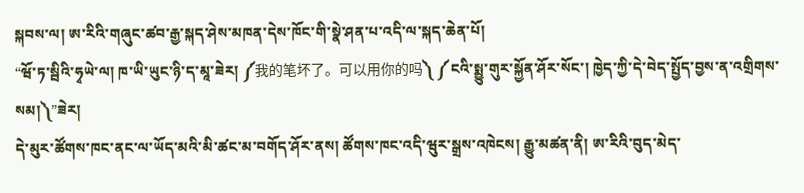སྐབས་ལ། ཨ་རིའི་གཞུང་ཚབ་རྒྱ་སྐད་ཤེས་མཁན་དེས་ཁོང་གི་སྣེ་ཤན་པ་འདི་ལ་སྐད་ཆེན་པོ།
“ཝོ་ཏ་སྦིའི་ཧྭཡེ་ལ། ཁ་ཡི་ཡུང་ཉི་ད་མཱ་ཟེར། ༼我的笔坏了。可以用你的吗༽ ༼ངའི་སྨྱུ་གུར་སྐྱོན་ཤོར་སོང་། ཁྱེད་ཀྱི་དེ་བེད་སྤྱོད་བྱས་ན་འགྲིགས་སམ།༽”ཟེར།
དེ་མུར་ཚོགས་ཁང་ནང་ལ་ཡོད་མའི་མི་ཚང་མ་བགོད་ཤོར་ནས། ཚོགས་ཁང་འདི་ཝུར་སྒྲས་འཁེངས། རྒྱུ་མཚན་ནི། ཨ་རིའི་བུད་མེད་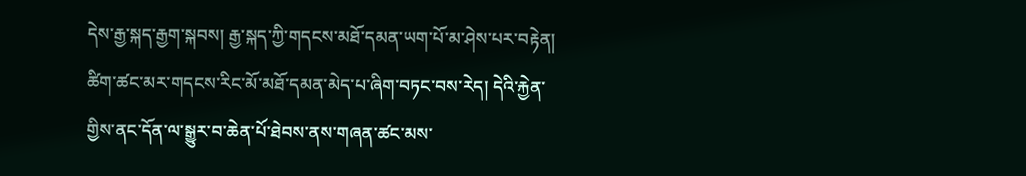དེས་རྒྱ་སྐད་རྒྱག་སྐབས། རྒྱ་སྐད་ཀྱི་གདངས་མཐོ་དམན་ཡག་པོ་མ་ཤེས་པར་བརྟེན། ཚིག་ཚང་མར་གདངས་རིང་མོ་མཐོ་དམན་མེད་པ་ཞིག་བཏང་བས་རེད། དེའི་རྐྱེན་གྱིས་ནང་དོན་ལ་སྒྱུར་བ་ཆེན་པོ་ཐེབས་ནས་གཞན་ཚང་མས་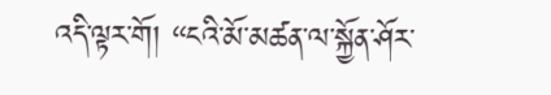འདི་ལྟར་གོ། “ངའི་མོ་མཚན་ལ་སྐྱོན་ཤོར་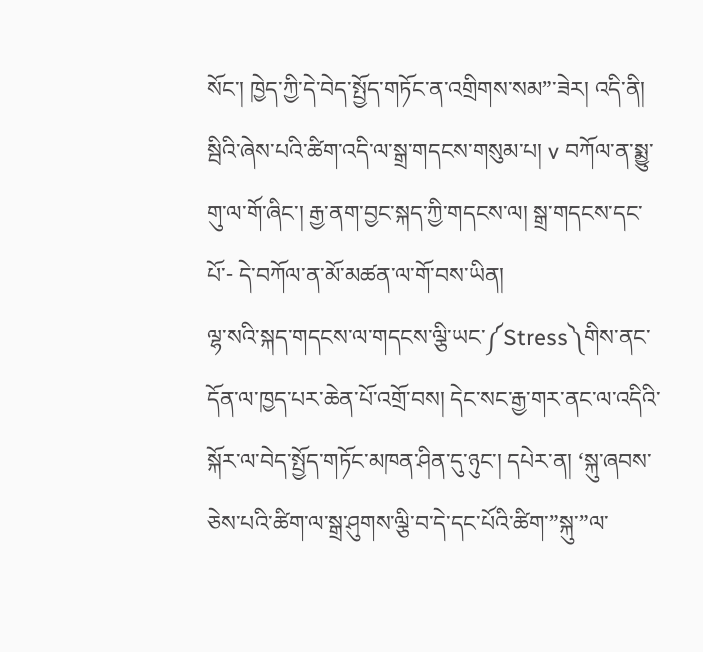སོང་། ཁྱེད་ཀྱི་དེ་བེད་སྤྱོད་གཏོང་ན་འགྲིགས་སམ”་ཟེར། འདི་ནི། སྦིའི་ཞེས་པའི་ཚིག་འདི་ལ་སྒྲ་གདངས་གསུམ་པ། v བཀོལ་ན་སྨྱུ་གུ་ལ་གོ་ཞིང་། རྒྱ་ནག་བྱང་སྐད་ཀྱི་གདངས་ལ། སྒྲ་གདངས་དང་པོ་- དེ་བཀོལ་ན་མོ་མཚན་ལ་གོ་བས་ཡིན།
ལྷ་སའི་སྐད་གདངས་ལ་གདངས་ལྕི་ཡང་༼Stress༽གིས་ནང་དོན་ལ་ཁྱད་པར་ཆེན་པོ་འགྲོ་བས། དེང་སང་རྒྱ་གར་ནང་ལ་འདིའི་སྐོར་ལ་བེད་སྤྱོད་གཏོང་མཁན་ཤིན་དུ་ཉུང་། དཔེར་ན། ‘སྐུ་ཞབས་ཅེས་པའི་ཚིག་ལ་སྒྲ་ཤུགས་ལྕི་བ་དེ་དང་པོའི་ཚིག་”སྐུ་”ལ་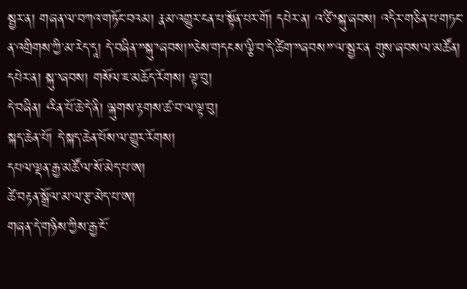སྦྱར་ན། གཞན་ལ་བཀའ་གཏོང་བའམ། རྣམ་འགྱུར་ངན་པ་སྟོན་པར་གོ། དཔེར་ན། འ་ཙི་’སྐུ་ཞབས། འདིར་གཅིན་པ་གཏང་ན་འགྲིགས་ཀྱི་མ་རེད་དཱ། དེ་བཞིན་”སྐུ་’ཞབས།”ཅེས་གདངས་ལྕི་བ་དེ་ཚིག་”ཞབས”་ལ་སྦྱར་ན གུས་ཞབས་ལ་མཚོན། དཔེར་ན། སྐུ་’ཞབས། གསོལ་ཇ་མཆོད་རོགས། ལྟ་བུ།
དེ་བཞིན། ‘རིན་པོ་ཆེ་དེ་ནི། ལྐུགས་རྟགས་ཚ་བ་ལ་ལྟ་བུ།
སྐད་ཆེན་པོ། དེ་སྐད་ཆེན་པོས་ལ་གྱུར་རོགས།
དཔལ་ལྡན་རྒྱ་མཚོ་ལ་སོ་མེད་པ་ཨ།
ཚེ་བརྟན་སྒྲོལ་མ་ལ་རྩ་མེད་པ་ཨ།
གཞན་དེ་གཉིས་ཀྱིས་རྒྱ་ངོ་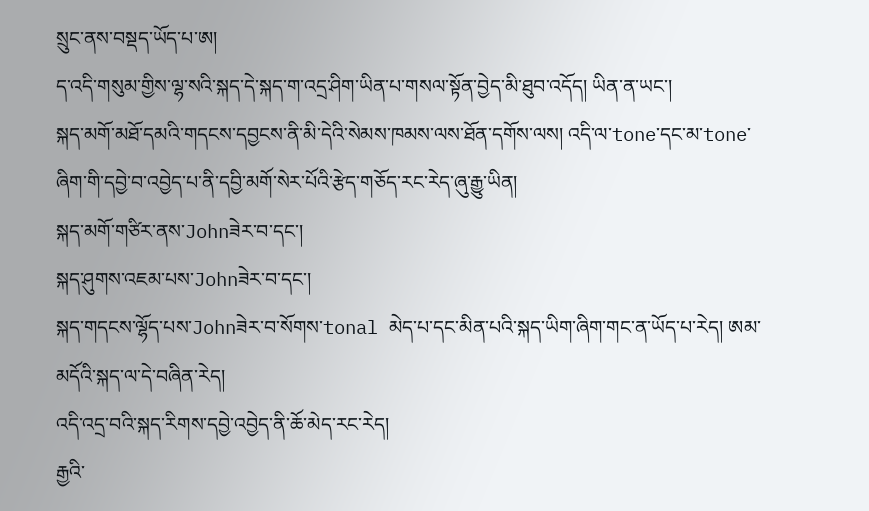སྲུང་ནས་བསྡད་ཡོད་པ་ཨ།
ད་འདི་གསུམ་གྱིས་ལྷ་སའི་སྐད་དེ་སྐད་ག་འདྲ་ཤིག་ཡིན་པ་གསལ་སྟོན་བྱེད་མི་ཐུབ་འདོད། ཡིན་ན་ཡང་།
སྐད་མགོ་མཐོ་དམའི་གདངས་དབྱངས་ནི་མི་དེའི་སེམས་ཁམས་ལས་ཐོན་དགོས་ལས། འདི་ལ་tone་དང་མ་tone་ཞིག་གི་དབྱེ་བ་འབྱེད་པ་ནི་དབྱི་མགོ་སེར་པོའི་རྩེད་གཅོད་རང་རེད་ཞུ་རྒྱུ་ཡིན།
སྐད་མགོ་གཙིར་ནས་Johnཟེར་བ་དང་།
སྐད་ཤུགས་འཇམ་པས་Johnཟེར་བ་དང་།
སྐད་གདངས་ལྷོད་པས་Johnཟེར་བ་སོགས་tonal མེད་པ་དང་མིན་པའི་སྐད་ཡིག་ཞིག་གང་ན་ཡོད་པ་རེད། ཨམ་མདོའི་སྐད་ལ་དེ་བཞིན་རེད།
འདི་འདྲ་བའི་སྐད་རིགས་དབྱེ་འབྱེད་ནི་ཆོ་མེད་རང་རེད།
རྒྱའི་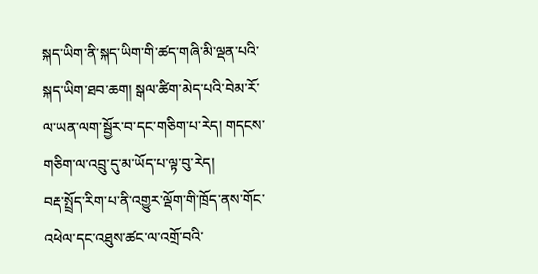སྐད་ཡིག་ནི་སྐད་ཡིག་གི་ཚད་གཞི་མི་ལྡན་པའི་སྐད་ཡིག་ཐབ་ཆག། སྒལ་ཚིག་མེད་པའི་བེམ་རོ་ལ་ཡན་ལག་སྦྱོར་བ་དང་གཅིག་པ་རེད། གདངས་གཅིག་ལ་འབྲུ་དུ་མ་ཡོད་པ་ལྟ་བུ་རེད།
བརྡ་སྤྲོད་རིག་པ་ནི་འགྱུར་ལྡོག་གི་ཁྲོད་ནས་གོང་འཕེལ་དང་འཐུས་ཚང་ལ་འགྲོ་བའི་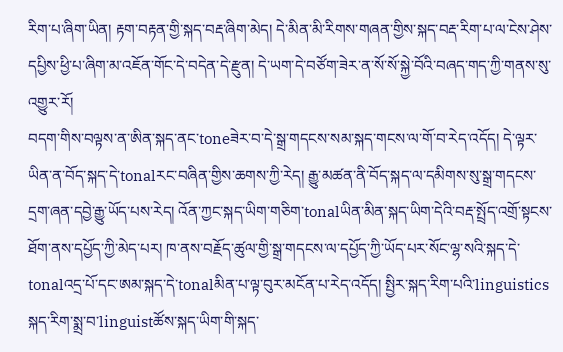རིག་པ་ཞིག་ཡིན། རྟག་བརྟན་གྱི་སྐད་བརྡ་ཞིག་མེད། དེ་མིན་མི་རིགས་གཞན་གྱིས་སྐད་བརྡ་རིག་པ་ལ་ངེས་ཤེས་དཔྱིས་ཕྱི་པ་ཞིག་མ་འཇོན་གོང་དེ་བདེན་དེ་རྫུན། དེ་ཡག་དེ་བཙོག་ཟེར་ན་སོ་སོ་སྐྱེ་བོའི་བཞད་གད་ཀྱི་གནས་སུ་འགྱུར་རོ།
བདག་གིས་བལྟས་ན་ཨིན་སྐད་ནང་toneཟེར་བ་དེ་སྒྲ་གདངས་སམ་སྐད་གངས་ལ་གོ་བ་རེད་འདོད། དེ་ལྟར་ཡིན་ན་བོད་སྐད་དེ་tonalརང་བཞིན་གྱིས་ཆགས་ཀྱི་རེད། རྒྱུ་མཚན་ནི་བོད་སྐད་ལ་དམིགས་སུ་སྒྲ་གདངས་དྲག་ཞན་དབྱེ་རྒྱུ་ཡོད་པས་རེད། འོན་ཀྱང་སྐད་ཡིག་གཅིག་tonalཡིན་མིན་སྐད་ཡིག་དེའི་བརྡ་སྤྲོད་འགྲོ་སྟངས་ཐོག་ནས་དཔྱོད་ཀྱི་མེད་པར། ཁ་ནས་བརྗོད་ཚུལ་གྱི་སྒྲ་གདངས་ལ་དཔྱོད་ཀྱི་ཡོད་པར་སོང་ལྷ་སའི་སྐད་དེ་tonalའདྲ་པོ་དང་ཨམ་སྐད་དེ་tonalམིན་པ་ལྟ་བུར་མངོན་པ་རེད་འདོད། སྤྱིར་སྐད་རིག་པའི་linguistics སྐད་རིག་སྨྲ་བ་linguistཚོས་སྐད་ཡིག་གི་སྐད་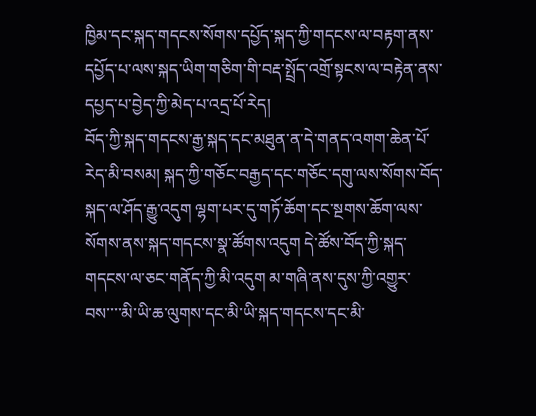ཁྱིམ་དང་སྐད་གདངས་སོགས་དཔྱོད་སྐད་ཀྱི་གདངས་ལ་བརྟག་ནས་དཔྱོད་པ་ལས་སྐད་ཡིག་གཅིག་གི་བརྡ་སྤྲོད་འགྲོ་སྟངས་ལ་བརྟེན་ནས་དཔྱད་པ་བྱེད་ཀྱི་མེད་པ་འདྲ་པོ་རེད།
བོད་ཀྱི་སྐད་གདངས་རྒྱ་སྐད་དང་མཐུན་ན་དེ་གནད་འགག་ཆེན་པོ་རེད་མི་བསམ། སྐད་ཀྱི་གཅོང་བརྒྱད་དང་གཅོང་དགུ་ལས་སོགས་བོད་སྐད་ལ་ཤོད་རྒྱུ་འདུག ལྷག་པར་དུ་གཏོ་ཆོག་དང་སྔགས་ཆོག་ལས་སོགས་ནས་སྐད་གདངས་སྣ་ཚོགས་འདུག དེ་ཚོས་བོད་ཀྱི་སྐད་གདངས་ལ་ཅང་གནོད་ཀྱི་མི་འདུག མ་གཞི་ནས་དུས་ཀྱི་འགྱུར་བས་་་་མི་ཡི་ཆ་ལུགས་དང་མི་ཡི་སྐད་གདངས་དང་མི་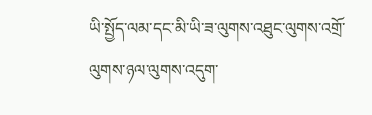ཡི་སྤྱོད་ལམ་དང་མི་ཡི་ཟ་ལུགས་འཐུང་ལུགས་འགྲོ་ལུགས་ཉལ་ལུགས་འདུག་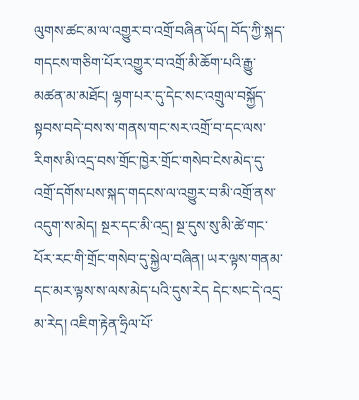ལུགས་ཚང་མ་ལ་འགྱུར་བ་འགྲོ་བཞིན་ཡོད། བོད་ཀྱི་སྐད་གདངས་གཅིག་པོར་འགྱུར་བ་འགྲོ་མི་ཆོག་པའི་རྒྱུ་མཚན་མ་མཐོང། ལྷག་པར་དུ་དེང་སང་འགྲུལ་བསྐྱོད་སྟབས་བདེ་བས་ས་གནས་གང་སར་འགྲོ་བ་དང་ལས་རིགས་མི་འདྲ་བས་གྲོང་ཁྱེར་གྲོང་གསེབ་ངེས་མེད་དུ་འགྲོ་དགོས་པས་སྐད་གདངས་ལ་འགྱུར་བ་མི་འགྲོ་ནས་འདུག་ས་མེད། སྔར་དང་མི་འདྲ། སྔ་དུས་སུ་མི་ཚེ་གང་པོར་རང་གི་གྲོང་གསེབ་དུ་སྐྱེལ་བཞིན། ཡར་ལྟས་གནམ་དང་མར་ལྟས་ས་ལས་མེད་པའི་དུས་རེད དེང་སང་དེ་འདྲ་མ་རེད། འཇིག་རྟེན་ཧྲིལ་པོ་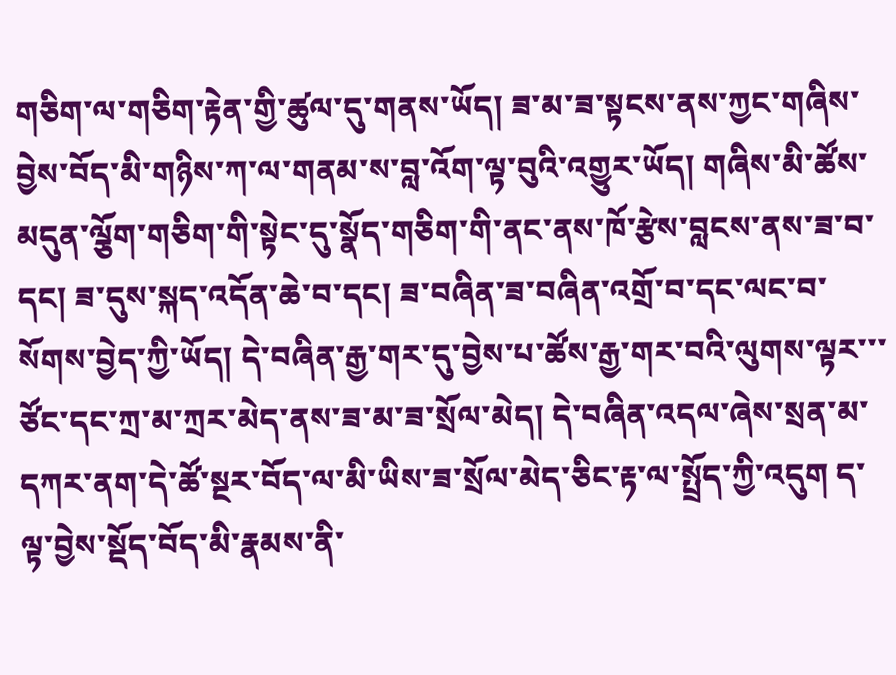གཅིག་ལ་གཅིག་རྟེན་གྱི་ཚུལ་དུ་གནས་ཡོད། ཟ་མ་ཟ་སྟངས་ནས་ཀྱང་གཞིས་བྱེས་བོད་མི་གཉིས་ཀ་ལ་གནམ་ས་བླ་འོག་ལྟ་བུའི་འགྱུར་ཡོད། གཞིས་མི་ཚོས་མདུན་ལྕོག་གཅིག་གི་སྟེང་དུ་སྣོད་གཅིག་གི་ནང་ནས་ཁོ་རྩེས་བླངས་ནས་ཟ་བ་དང། ཟ་དུས་སྐད་འདོན་ཆེ་བ་དང། ཟ་བཞིན་ཟ་བཞིན་འགྲོ་བ་དང་ལང་བ་སོགས་བྱེད་ཀྱི་ཡོད། དེ་བཞིན་རྒྱ་གར་དུ་བྱེས་པ་ཚོས་རྒྱ་གར་བའི་ལུགས་ལྟར་་་ཙོང་དང་ཀྲ་མ་ཀྲར་མེད་ནས་ཟ་མ་ཟ་སྲོལ་མེད། དེ་བཞིན་འདལ་ཞེས་སྲན་མ་དཀར་ནག་དེ་ཚོ་སྔར་བོད་ལ་མི་ཡིས་ཟ་སྲོལ་མེད་ཅིང་རྟ་ལ་སྤྲོད་ཀྱི་འདུག ད་ལྟ་བྱེས་སྡོད་བོད་མི་རྣམས་ནི་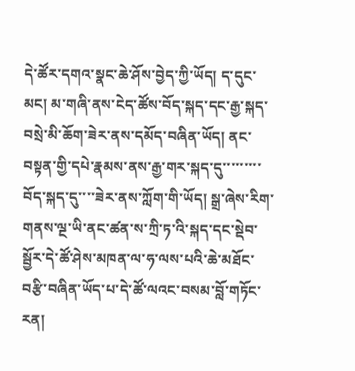དེ་ཚོར་དགའ་སྣང་ཆེ་ཤོས་བྱེད་ཀྱི་ཡོད། ད་དུང་མང། མ་གཞི་ནས་ངེད་ཚོས་བོད་སྐད་དང་རྒྱ་སྐད་བསྲེ་མི་ཆོག་ཟེར་ནས་དམོད་བཞིན་ཡོད། ནང་བསྟན་གྱི་དཔེ་རྣམས་ནས་རྒྱ་གར་སྐད་དུ་་་་་་་་་བོད་སྐད་དུ་་་་ཟེར་ནས་ཀློག་གི་ཡོད། སྒྲ་ཞེས་རིག་གནས་ལྔ་ཡི་ནང་ཚན་ས་ཀྲི་ཏ་འི་སྐད་དང་སྡེབ་སྦྱོར་དེ་ཚོ་ཤེས་མཁན་ལ་ཧ་ལས་པའི་ཆེ་མཐོང་བརྩི་བཞིན་ཡོད་པ་དེ་ཚོ་ལའང་བསམ་བློ་གཏོང་རན།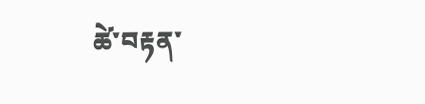ཚེ་བརྟན་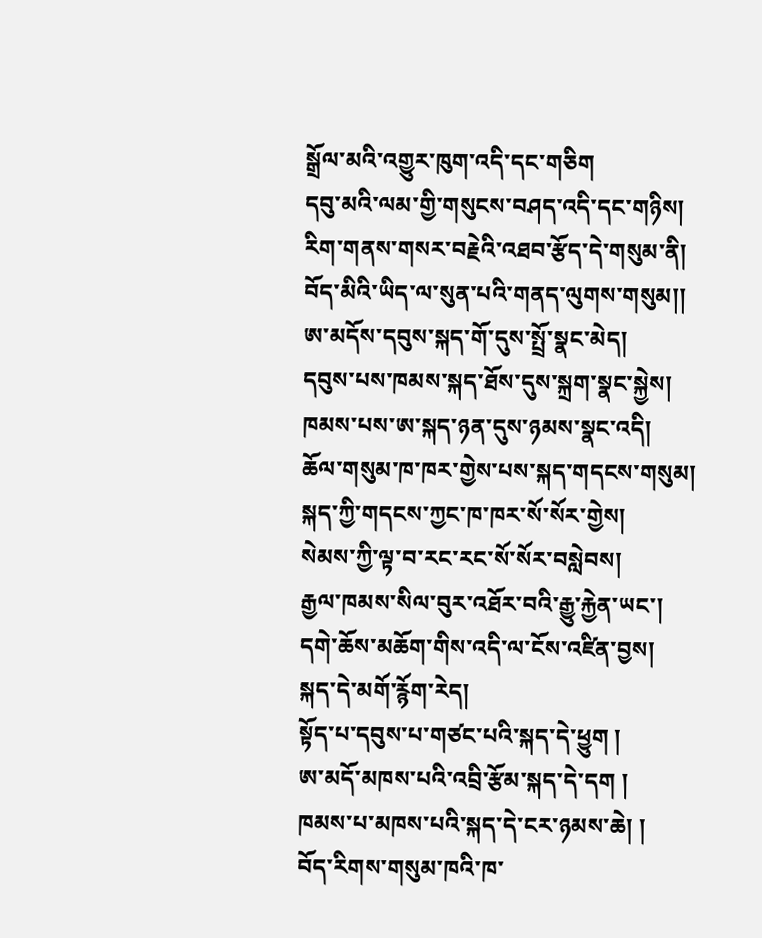སྒྲོལ་མའི་འགྱུར་ཁུག་འདི་དང་གཅིག
དབུ་མའི་ལམ་གྱི་གསུངས་བཤད་འདི་དང་གཉིས།
རིག་གནས་གསར་བརྗེའི་འཐབ་རྩོད་དེ་གསུམ་ནི།
བོད་མིའི་ཡིད་ལ་སུན་པའི་གནད་ལུགས་གསུམ།།
ཨ་མདོས་དབུས་སྐད་གོ་དུས་སྤྲོ་སྣང་མེད།
དབུས་པས་ཁམས་སྐད་ཐོས་དུས་སྐྲག་སྣང་སྐྱེས།
ཁམས་པས་ཨ་སྐད་ཉན་དུས་ཉམས་སྣང་འདི།
ཆོལ་གསུམ་ཁ་ཁར་གྱེས་པས་སྐད་གདངས་གསུམ།
སྐད་ཀྱི་གདངས་ཀྱང་ཁ་ཁར་སོ་སོར་གྱེས།
སེམས་ཀྱི་ལྟ་བ་རང་རང་སོ་སོར་བསླེབས།
རྒྱལ་ཁམས་སིལ་བུར་འཐོར་བའི་རྒྱུ་རྐྱེན་ཡང་།
དགེ་ཆོས་མཆོག་གིས་འདི་ལ་ངོས་འཛིན་བྱས།
སྐད་དེ་མགོ་རྙོག་རེད།
སྟོད་པ་དབུས་པ་གཙང་པའི་སྐད་དེ་ཕྱུག །
ཨ་མདོ་མཁས་པའི་འབྲི་རྩོམ་སྐད་དེ་དག །
ཁམས་པ་མཁས་པའི་སྐད་དེ་ངར་ཉམས་ཆེ། །
བོད་རིགས་གསུམ་ཁའི་ཁ་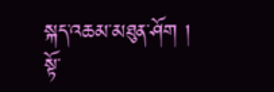སྐད་འཆམ་མཐུན་ཤོག །
སྟོ་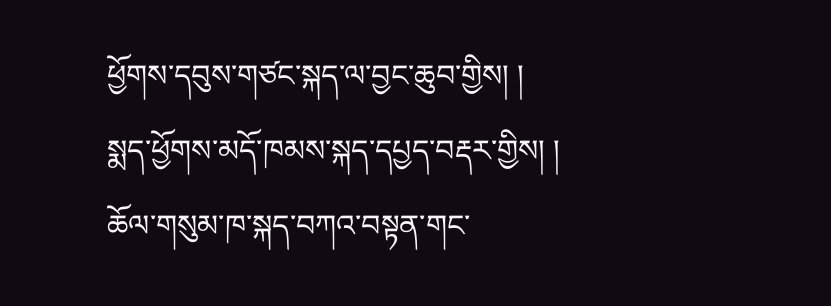ཕྱོགས་དབུས་གཙང་སྐད་ལ་བྱང་ཆུབ་གྱིས། །
སྨད་ཕྱོགས་མདོ་ཁམས་སྐད་དཔྱད་བརྡར་གྱིས། །
ཆོལ་གསུམ་ཁ་སྐད་བཀའ་བསྟན་གང་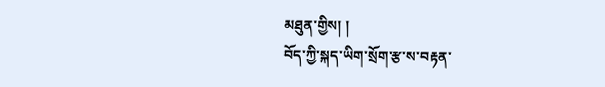མཐུན་གྱིས། །
བོད་ཀྱི་སྐད་ཡིག་སྲོག་རྩ་ས་བརྟན་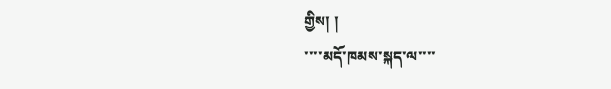གྱིས། །
་་་་མདོ་ཁམས་སྐད་ལ་་་་